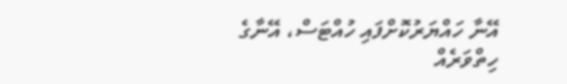އޭނާ ހައްޔަރުކޮށްފައި ހުއްޓަސް، އޭނާގެ ހިތްވަރެއް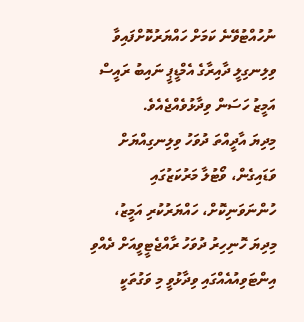ނުހުއްޓުވޭނެ ކަމަށް ހައްޔަރުކޮށްފައިވާ ވިލިނގިލީ ދާއިރާގެ އެމްޑީޕީ ނައިބު ރައީސް އަމީޒު ހަސަން ވިދާޅުވެއްޖެއެވެ.
މިދިޔަ އާދީއްތަ ދުވަހު ވިލިނގިއްޔަށް ވަޑައިގެން، ވޯޓުލާ މަރުކަޒުގައި ހުންނަވަނިކޮށް، ހައްޔަރުކުރި އަމީޒު، މިދިޔަ ހޮނިހިރު ދުވަހު ރާއްޖެޓީވީއަށް ދެއްވި އިންޓަވިއުއެއްގައި ވިދާޅުވީ މި ވަގުތަކީ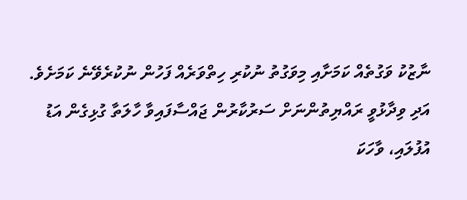ނާޒުކު ވަގުތެއް ކަމަށާއި މިވަގުތު ނުކުރި ހިތްވަރެއް ފަހުން ނުކުރެވޭނެ ކަމަށެވެ. އަދި ވިދާޅުވީ ރައްޔިތުންނަށް ސަރުކާރުން ޖައްސާފައިވާ ހާލަތާ ގުޅިގެން އަޑު އުފުލައި، ވާހަކަ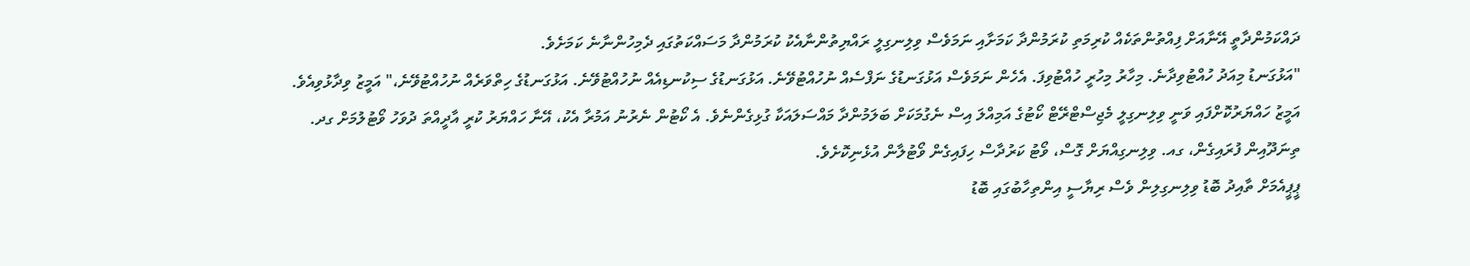ދައްކަމުންދާތީ އޭނާއަށް ފިއްތުންތަކެއް ކުރިމަތި ކުރަމުންދާ ކަމަށާއި ނަމަވެސް ވިލިނގިލީ ރައްޔިތުންނާއެކު ކުރަމުންދާ މަސައްކަތުގައި ދެމިހުންނާނެ ކަމަށެވެ.
"އަޅުގަނޑު މިއަދު ހުއްޓުވިދާނެ. މިހާރު މިހުރީ ހުއްޓުވިފަ. އެހެން ނަމަވެސް އަޅުގަނޑުގެ ނަފްސެއް ނުހުއްޓުވޭނެ. އަޅުގަނޑުގެ ސިކުނޑިއެއް ނުހުއްޓުވޭނެ. އަޅުގަނޑުގެ ހިތްވަރެއް ނުހުއްޓުވޭނެ،" އަމީޒު ވިދާޅުވިއެވެ.
އަމީޒު ހައްޔަރުކޮށްފައި ވަނީ ވިލިނގިލީ މެޖިސްޓްރޭޓް ކޯޓުގެ އަމިއްލަ އިސް ނެގުމަކަށް ބަލަމުންދާ މައްސަލައަކާ ގުޅިގެންނެވެ. އެ ކޯޓުން ނެރުނު އަމުރާ އެކު، އޭނާ ހައްޔަރު ކުރީ އާދީއްތަ ދުވަހު ވޯޓުލުމަށް ގދ. ތިނަދޫއިން ފުރައިގެން، ގއ. ވިލިނގިއްޔަށް ގޮސް، ވޯޓު ކަރުދާސް ހިފައިގެން ވޯޓުލާން އުޅެނިކޮށެވެ.
ޕީޕީއެމަށް ތާއިދު ބޮޑު ވިލިނގިލިން ވެސް ރިޔާސީ އިންތިހާބުގައި ބޮޑު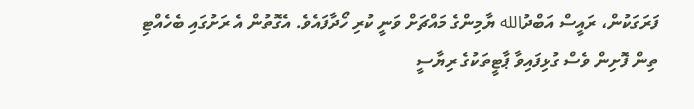ފަރަގަކުން، ރައީސް އަބްދުالله ޔާމިންގެ މައްޗަށް ވަނީ ކުރި ހޯދާފައެވެ. އެގޮތުން އެ ރަށުގައި ބެހެއްޓި ތިން ފޮށިން ވެސް ގުޅިފައިވާ ޕާޓީތަކުގެ ރިޔާސީ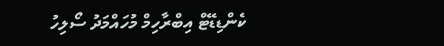ކެންޑިޑޭޓް އިބްރާހިމް މުހައްމަދު ސޯލިހު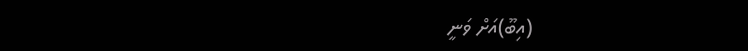(އިބޫ)އަށް ވަނީ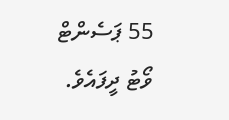55 ޕަސެންޓް ވޯޓު ދީފައެވެ.